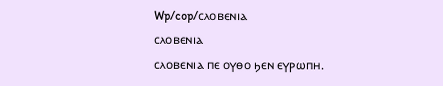Wp/cop/ⲥⲗⲟⲃⲉⲛⲓⲁ
ⲥⲗⲟⲃⲉⲛⲓⲁ
ⲥⲗⲟⲃⲉⲛⲓⲁ ⲡⲉ ⲟⲩⲑⲟ ϧⲉⲛ ⲉⲩⲣⲱⲡⲏ.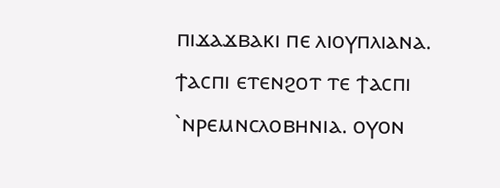ⲡⲓϫⲁϫⲃⲁⲕⲓ ⲡⲉ ⲗⲓⲟⲩⲡⲗⲓⲁⲛⲁ.
ϯⲁⲥⲡⲓ ⲉⲧⲉⲛϩⲟⲧ ⲧⲉ ϯⲁⲥⲡⲓ `ⲛⲣⲉⲙⲛⲥⲗⲟⲃⲏⲛⲓⲁ. ⲟⲩⲟⲛ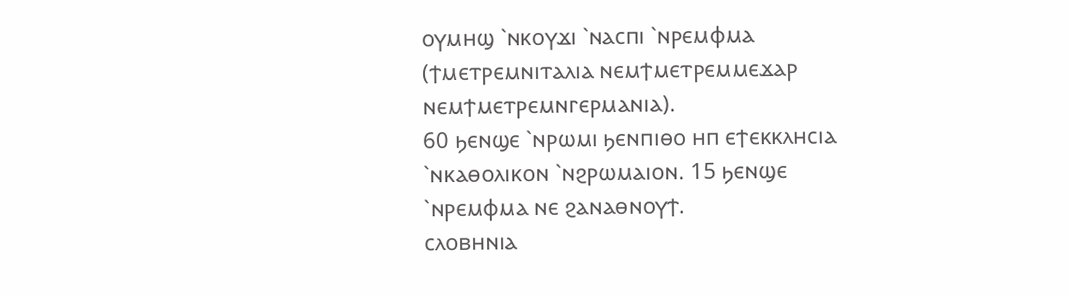ⲟⲩⲙⲏϣ `ⲛⲕⲟⲩϫⲓ `ⲛⲁⲥⲡⲓ `ⲛⲣⲉⲙⲫⲙⲁ (ϯⲙⲉⲧⲣⲉⲙⲛⲓⲧⲁⲗⲓⲁ ⲛⲉⲙϯⲙⲉⲧⲣⲉⲙⲙⲉϫⲁⲣ ⲛⲉⲙϯⲙⲉⲧⲣⲉⲙⲛⲅⲉⲣⲙⲁⲛⲓⲁ).
60 ϧⲉⲛϣⲉ `ⲛⲣⲱⲙⲓ ϧⲉⲛⲡⲓⲑⲟ ⲏⲡ ⲉϯⲉⲕⲕⲗⲏⲥⲓⲁ `ⲛⲕⲁⲑⲟⲗⲓⲕⲟⲛ `ⲛϩⲣⲱⲙⲁⲓⲟⲛ. 15 ϧⲉⲛϣⲉ `ⲛⲣⲉⲙⲫⲙⲁ ⲛⲉ ϩⲁⲛⲁⲑⲛⲟⲩϯ.
ⲥⲗⲟⲃⲏⲛⲓⲁ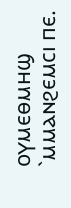ⲟⲩⲙⲉⲑⲙⲏϣ `ⲙⲙⲁⲛϩⲉⲙⲥⲓ ⲡⲉ.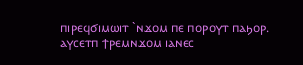ⲡⲓⲣⲉϥϭⲓⲙⲱⲓⲧ `ⲛϫⲟⲙ ⲡⲉ ⲡⲟⲣⲟⲩⲧ ⲡⲁϧⲟⲣ. ⲁⲩⲥⲉⲧⲡ ϯⲣⲉⲙⲛϫⲟⲙ ⲓⲁⲛⲉⲥ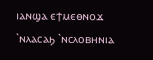ⲓⲁⲛϣⲁ ⲉϯⲙⲉⲑⲛⲟϫ `ⲛⲗⲁⲥⲁϧ `ⲛⲥⲗⲟⲃⲏⲛⲓⲁ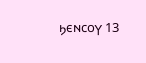ϧⲉⲛⲥⲟⲩ 13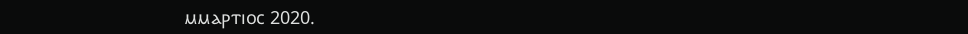ⲙⲙⲁⲣⲧⲓⲟⲥ 2020.